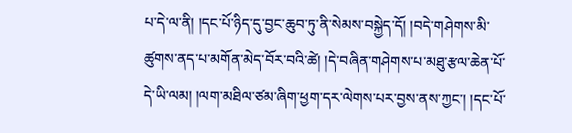པ་དེ་ལ་ནི། །དང་པོ་ཉིད་དུ་བྱང་ཆུབ་ཏུ་ནི་སེམས་བསྐྱེད་དོ། །བདེ་གཤེགས་མི་ཚུགས་ནད་པ་མགོན་མེད་བོར་བའི་ཚེ། །དེ་བཞིན་གཤེགས་པ་མཐུ་རྩལ་ཆེན་པོ་དེ་ཡི་ལམ། །ལག་མཐིལ་ཙམ་ཞིག་ཕྱག་དར་ལེགས་པར་བྱས་ནས་ཀྱང་། །དང་པོ་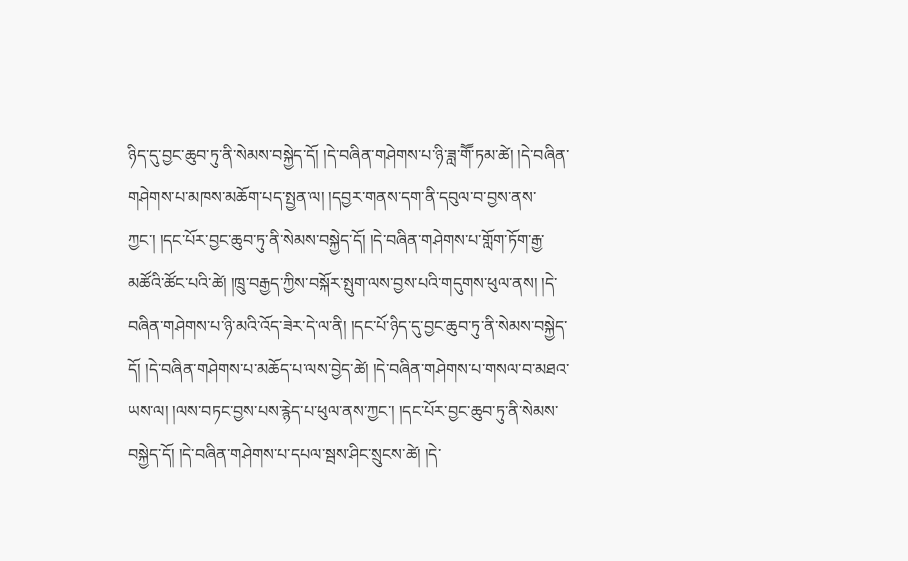ཉིད་དུ་བྱང་ཆུབ་ཏུ་ནི་སེམས་བསྐྱེད་དོ། །དེ་བཞིན་གཤེགས་པ་ཉི་ཟླ་གཽ་ཏམ་ཚེ། །དེ་བཞིན་གཤེགས་པ་མཁས་མཆོག་པད་སྤྱན་ལ། །དབྱར་གནས་དག་ནི་དབུལ་བ་བྱས་ནས་ཀྱང་། །དང་པོར་བྱང་ཆུབ་ཏུ་ནི་སེམས་བསྐྱེད་དོ། །དེ་བཞིན་གཤེགས་པ་གློག་ཏོག་རྒྱ་མཚོའི་ཚོང་པའི་ཚེ། །ཁྲུ་བརྒྱད་ཀྱིས་བསྐོར་སྤུག་ལས་བྱས་པའི་གདུགས་ཕུལ་ནས། །དེ་བཞིན་གཤེགས་པ་ཉི་མའི་འོད་ཟེར་དེ་ལ་ནི། །དང་པོ་ཉིད་དུ་བྱང་ཆུབ་ཏུ་ནི་སེམས་བསྐྱེད་དོ། །དེ་བཞིན་གཤེགས་པ་མཆོད་པ་ལས་བྱེད་ཚེ། །དེ་བཞིན་གཤེགས་པ་གསལ་བ་མཐའ་ཡས་ལ། །ལས་བཏང་བྱས་པས་རྙེད་པ་ཕུལ་ནས་ཀྱང་། །དང་པོར་བྱང་ཆུབ་ཏུ་ནི་སེམས་བསྐྱེད་དོ། །དེ་བཞིན་གཤེགས་པ་དཔལ་སྦས་ཤིང་སྲུངས་ཚེ། །དེ་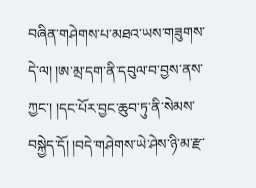བཞིན་གཤེགས་པ་མཐའ་ཡས་གཟུགས་དེ་ལ། །ཨ་མྲ་དག་ནི་དབུལ་བ་བྱས་ནས་ཀྱང་། །དང་པོར་བྱང་ཆུབ་ཏུ་ནི་སེམས་བསྐྱེད་དོ། །བདེ་གཤེགས་ཡེ་ཤེས་ཉི་མ་རྫ་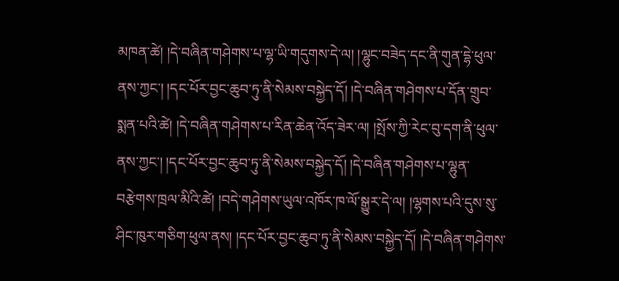མཁན་ཚེ། །དེ་བཞིན་གཤེགས་པ་ལྷ་ཡི་གདུགས་དེ་ལ། །ལྷུང་བཟེད་དང་ནི་གུན་དྷེ་ཕུལ་ནས་ཀྱང་། །དང་པོར་བྱང་ཆུབ་ཏུ་ནི་སེམས་བསྐྱེད་དོ། །དེ་བཞིན་གཤེགས་པ་དོན་གྲུབ་སྨན་པའི་ཚེ། །དེ་བཞིན་གཤེགས་པ་རིན་ཆེན་འོད་ཟེར་ལ། །སྤོས་ཀྱི་རེང་བུ་དག་ནི་ཕུལ་ནས་ཀྱང་། །དང་པོར་བྱང་ཆུབ་ཏུ་ནི་སེམས་བསྐྱེད་དོ། །དེ་བཞིན་གཤེགས་པ་ལྷུན་བརྩེགས་ཁྲལ་མིའི་ཚེ། །བདེ་གཤེགས་ཡུལ་འཁོར་ཁ་ལོ་སྒྱུར་དེ་ལ། །ལྷགས་པའི་དུས་སུ་ཤིང་ཁུར་གཅིག་ཕུལ་ནས། །དང་པོར་བྱང་ཆུབ་ཏུ་ནི་སེམས་བསྐྱེད་དོ། །དེ་བཞིན་གཤེགས་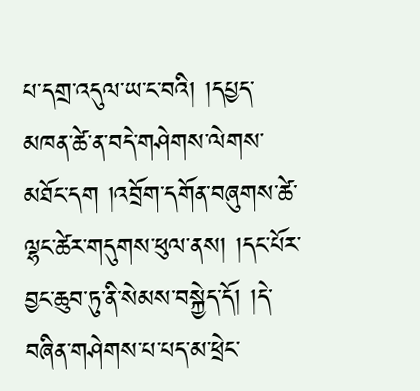པ་དགྲ་འདུལ་ཡ་ང་བའི། །དཔྱད་མཁན་ཚེ་ན་བདེ་གཤེགས་ལེགས་མཐོང་དག །འབྲོག་དགོན་བཞུགས་ཚེ་ལྷང་ཚེར་གདུགས་ཕུལ་ནས། །དང་པོར་བྱང་ཆུབ་ཏུ་ནི་སེམས་བསྐྱེད་དོ། །དེ་བཞིན་གཤེགས་པ་པད་མ་ཕྲེང་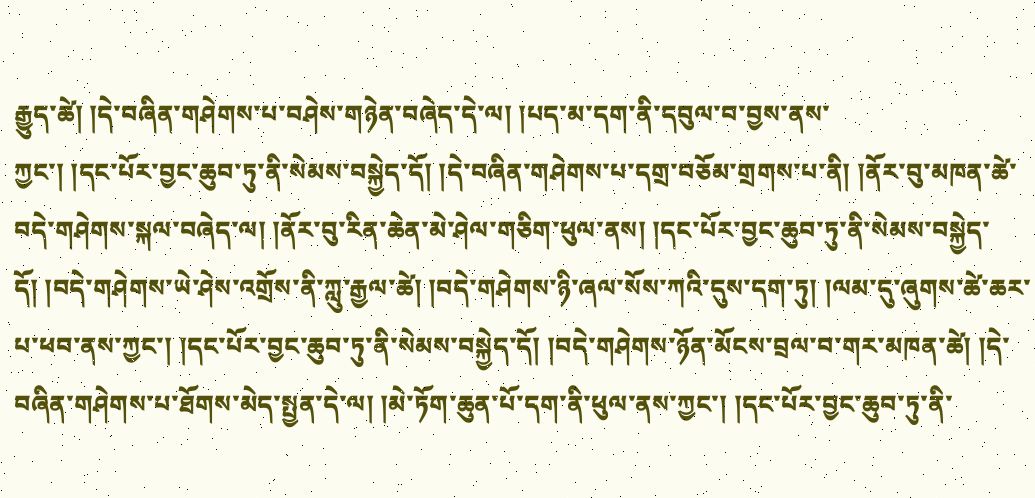རྒྱུད་ཚེ། །དེ་བཞིན་གཤེགས་པ་བཤེས་གཉེན་བཞེད་དེ་ལ། །པད་མ་དག་ནི་དབུལ་བ་བྱས་ནས་
ཀྱང་། །དང་པོར་བྱང་ཆུབ་ཏུ་ནི་སེམས་བསྐྱེད་དོ། །དེ་བཞིན་གཤེགས་པ་དགྲ་བཅོམ་གྲགས་པ་ནི། །ནོར་བུ་མཁན་ཚེ་བདེ་གཤེགས་སྐལ་བཞེད་ལ། །ནོར་བུ་རིན་ཆེན་མེ་ཤེལ་གཅིག་ཕུལ་ནས། །དང་པོར་བྱང་ཆུབ་ཏུ་ནི་སེམས་བསྐྱེད་དོ། །བདེ་གཤེགས་ཡེ་ཤེས་འགྲོས་ནི་ཀླུ་རྒྱལ་ཚེ། །བདེ་གཤེགས་ཉི་ཞལ་སོས་ཀའི་དུས་དག་ཏུ། །ལམ་དུ་ཞུགས་ཚེ་ཆར་པ་ཕབ་ནས་ཀྱང་། །དང་པོར་བྱང་ཆུབ་ཏུ་ནི་སེམས་བསྐྱེད་དོ། །བདེ་གཤེགས་ཉོན་མོངས་བྲལ་བ་གར་མཁན་ཚེ། །དེ་བཞིན་གཤེགས་པ་ཐོགས་མེད་སྤྱན་དེ་ལ། །མེ་ཏོག་ཆུན་པོ་དག་ནི་ཕུལ་ནས་ཀྱང་། །དང་པོར་བྱང་ཆུབ་ཏུ་ནི་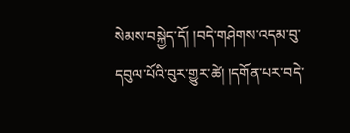སེམས་བསྐྱེད་དོ། །བདེ་གཤེགས་འདམ་བུ་དབུལ་པོའི་བུར་གྱུར་ཚེ། །དགོན་པར་བདེ་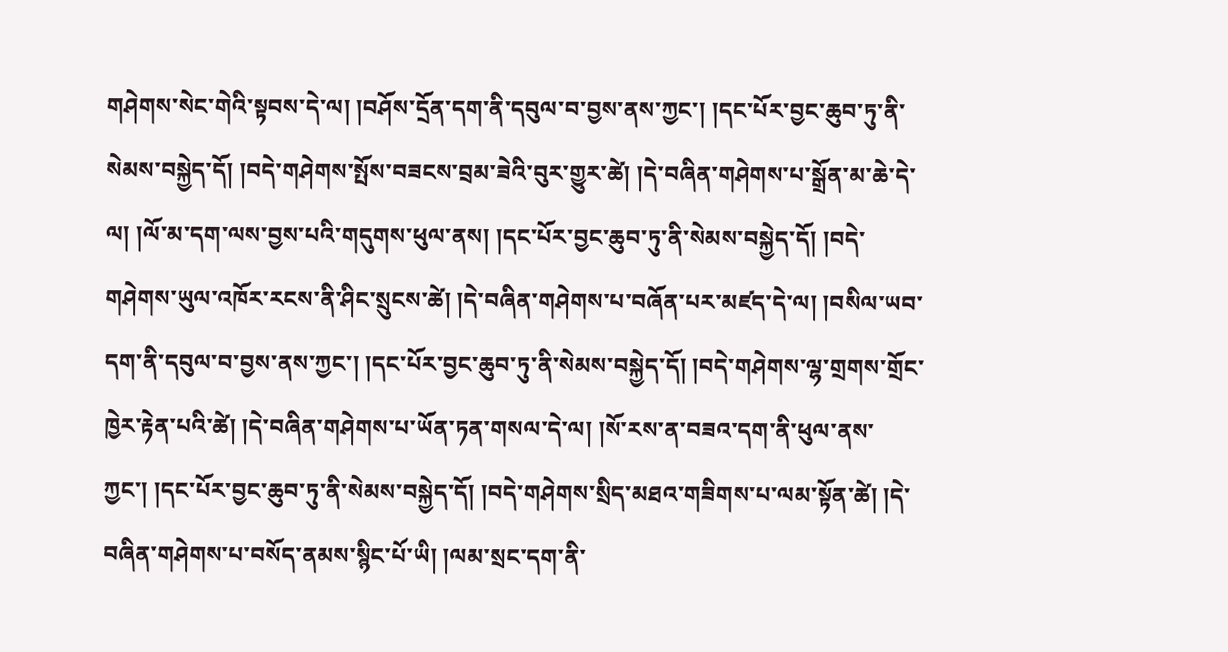གཤེགས་སེང་གེའི་སྟབས་དེ་ལ། །བཤོས་དྲོན་དག་ནི་དབུལ་བ་བྱས་ནས་ཀྱང་། །དང་པོར་བྱང་ཆུབ་ཏུ་ནི་སེམས་བསྐྱེད་དོ། །བདེ་གཤེགས་སྤོས་བཟངས་བྲམ་ཟེའི་བུར་གྱུར་ཚེ། །དེ་བཞིན་གཤེགས་པ་སྒྲོན་མ་ཆེ་དེ་ལ། །ལོ་མ་དག་ལས་བྱས་པའི་གདུགས་ཕུལ་ནས། །དང་པོར་བྱང་ཆུབ་ཏུ་ནི་སེམས་བསྐྱེད་དོ། །བདེ་གཤེགས་ཡུལ་འཁོར་རངས་ནི་ཤིང་སྲུངས་ཚེ། །དེ་བཞིན་གཤེགས་པ་བཞོན་པར་མཛད་དེ་ལ། །བསིལ་ཡབ་དག་ནི་དབུལ་བ་བྱས་ནས་ཀྱང་། །དང་པོར་བྱང་ཆུབ་ཏུ་ནི་སེམས་བསྐྱེད་དོ། །བདེ་གཤེགས་ལྷ་གྲགས་གྲོང་ཁྱེར་རྟེན་པའི་ཚེ། །དེ་བཞིན་གཤེགས་པ་ཡོན་ཏན་གསལ་དེ་ལ། །སོ་རས་ན་བཟའ་དག་ནི་ཕུལ་ནས་ཀྱང་། །དང་པོར་བྱང་ཆུབ་ཏུ་ནི་སེམས་བསྐྱེད་དོ། །བདེ་གཤེགས་སྲིད་མཐའ་གཟིགས་པ་ལམ་སྟོན་ཚེ། །དེ་བཞིན་གཤེགས་པ་བསོད་ནམས་སྙིང་པོ་ཡི། །ལམ་སྲང་དག་ནི་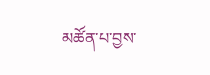མཚོན་པ་བྱས་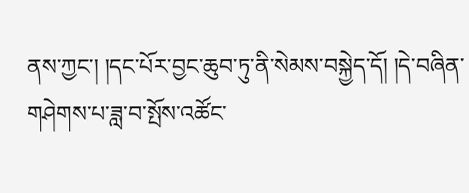ནས་ཀྱང་། །དང་པོར་བྱང་ཆུབ་ཏུ་ནི་སེམས་བསྐྱེད་དོ། །དེ་བཞིན་གཤེགས་པ་ཟླ་བ་སྤོས་འཚོང་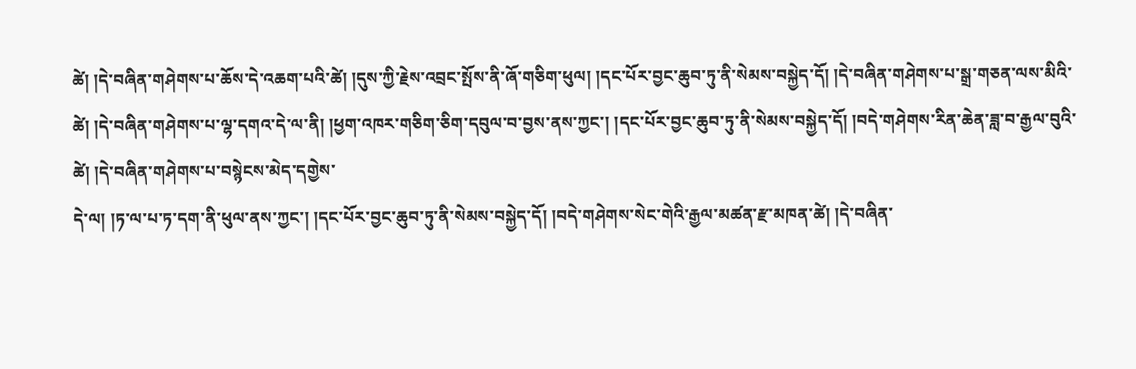ཚེ། །དེ་བཞིན་གཤེགས་པ་ཆོས་དེ་འཆག་པའི་ཚེ། །དུས་ཀྱི་རྗེས་འབྲང་སྤོས་ནི་ཞོ་གཅིག་ཕུལ། །དང་པོར་བྱང་ཆུབ་ཏུ་ནི་སེམས་བསྐྱེད་དོ། །དེ་བཞིན་གཤེགས་པ་སྒྲ་གཅན་ལས་མིའི་ཚེ། །དེ་བཞིན་གཤེགས་པ་ལྷ་དགའ་དེ་ལ་ནི། །ཕྱག་འཁར་གཅིག་ཅིག་དབུལ་བ་བྱས་ནས་ཀྱང་། །དང་པོར་བྱང་ཆུབ་ཏུ་ནི་སེམས་བསྐྱེད་དོ། །བདེ་གཤེགས་རིན་ཆེན་ཟླ་བ་རྒྱལ་བུའི་ཚེ། །དེ་བཞིན་གཤེགས་པ་བསྙེངས་མེད་དགྱེས་
དེ་ལ། །ཏ་ལ་པ་ཏ་དག་ནི་ཕུལ་ནས་ཀྱང་། །དང་པོར་བྱང་ཆུབ་ཏུ་ནི་སེམས་བསྐྱེད་དོ། །བདེ་གཤེགས་སེང་གེའི་རྒྱལ་མཚན་རྫ་མཁན་ཚེ། །དེ་བཞིན་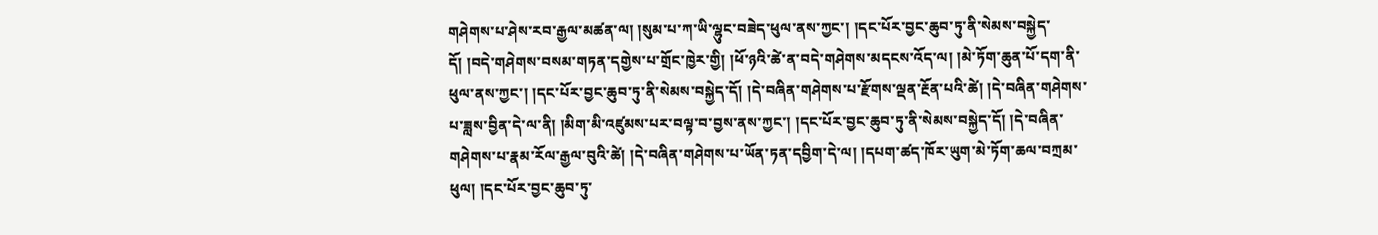གཤེགས་པ་ཤེས་རབ་རྒྱལ་མཚན་ལ། །སུམ་པ་ཀ་ཡི་ལྷུང་བཟེད་ཕུལ་ནས་ཀྱང་། །དང་པོར་བྱང་ཆུབ་ཏུ་ནི་སེམས་བསྐྱེད་དོ། །བདེ་གཤེགས་བསམ་གཏན་དགྱེས་པ་གྲོང་ཁྱེར་གྱི། །ཕོ་ཉའི་ཚེ་ན་བདེ་གཤེགས་མདངས་འོད་ལ། །མེ་ཏོག་ཆུན་པོ་དག་ནི་ཕུལ་ནས་ཀྱང་། །དང་པོར་བྱང་ཆུབ་ཏུ་ནི་སེམས་བསྐྱེད་དོ། །དེ་བཞིན་གཤེགས་པ་རྫོགས་ལྡན་རྔོན་པའི་ཚེ། །དེ་བཞིན་གཤེགས་པ་ཟླས་བྱིན་དེ་ལ་ནི། །མིག་མི་འཛུམས་པར་བལྟ་བ་བྱས་ནས་ཀྱང་། །དང་པོར་བྱང་ཆུབ་ཏུ་ནི་སེམས་བསྐྱེད་དོ། །དེ་བཞིན་གཤེགས་པ་རྣམ་རོལ་རྒྱལ་བུའི་ཚེ། །དེ་བཞིན་གཤེགས་པ་ཡོན་ཏན་དབྱིག་དེ་ལ། །དཔག་ཚད་ཁོར་ཡུག་མེ་ཏོག་ཆལ་བཀྲམ་ཕུལ། །དང་པོར་བྱང་ཆུབ་ཏུ་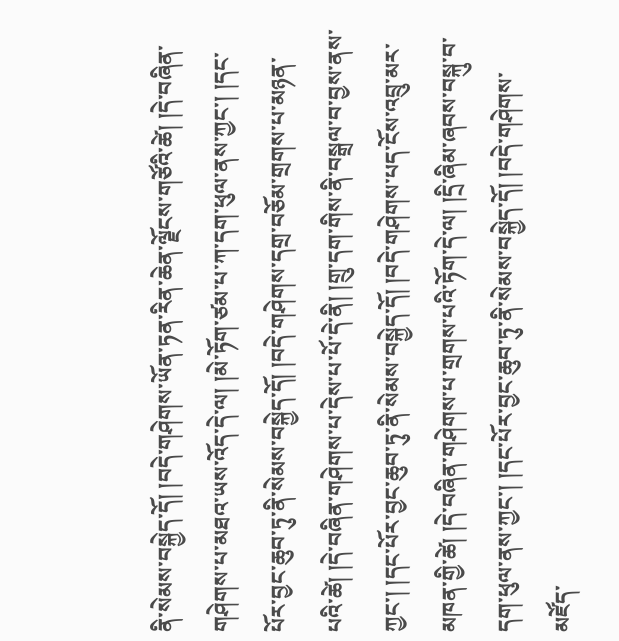ནི་སེམས་བསྐྱེད་དོ། །བདེ་གཤེགས་ཡོན་ཏན་རིན་ཆེན་ལྗོངས་གཙོའི་ཚེ། །དེ་བཞིན་གཤེགས་པ་མཐའ་ཡས་འོད་དེ་ལ། །མེ་ཏོག་ཙམ་པ་ཀ་དག་ཕུལ་ནས་ཀྱང་། །དང་པོར་བྱང་ཆུབ་ཏུ་ནི་སེམས་བསྐྱེད་དོ། །བདེ་གཤེགས་དགྲ་བཅོམ་གྲགས་པ་མཉན་པའི་ཚེ། །དེ་བཞིན་གཤེགས་པ་དེས་པ་པོ་དེ་ནི། །གྲུ་དག་གིས་ནི་བསྒྲལ་བ་བྱས་ནས་ཀྱང་། །དང་པོར་བྱང་ཆུབ་ཏུ་ནི་སེམས་བསྐྱེད་དོ། །བདེ་གཤེགས་པད་ངོས་འབྲུ་མར་མཁན་གྱི་ཚེ། །དེ་བཞིན་གཤེགས་པ་གྲགས་པའི་ཏོག་དེ་ལ། །དྲི་ཞིམ་ཞབས་བསྐུ་བ་དག་ཕུལ་ནས་ཀྱང་། །དང་པོར་བྱང་ཆུབ་ཏུ་ནི་སེམས་བསྐྱེད་དོ། །བདེ་གཤེགས་མཛོད་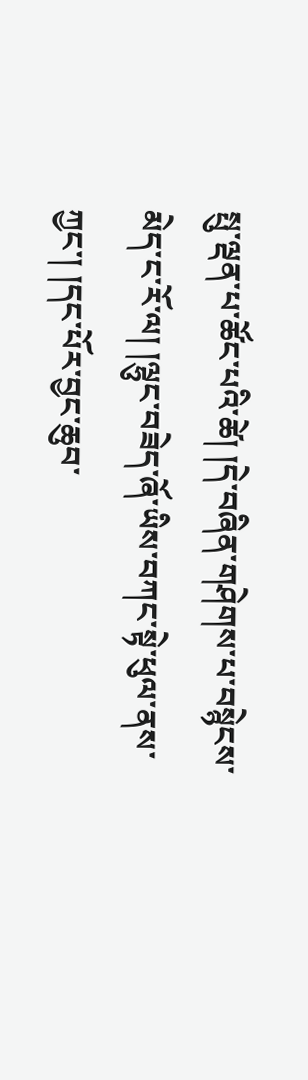སྤུ་ལྡན་པ་ཚོང་པའི་ཚེ། །དེ་བཞིན་གཤེགས་པ་བསྙེངས་མེད་ང་རོ་ལ། །ལྷུང་བཟེད་ཞོ་ཡིས་བཀང་སྟེ་ཕུལ་ནས་ཀྱང་། །དང་པོར་བྱང་ཆུབ་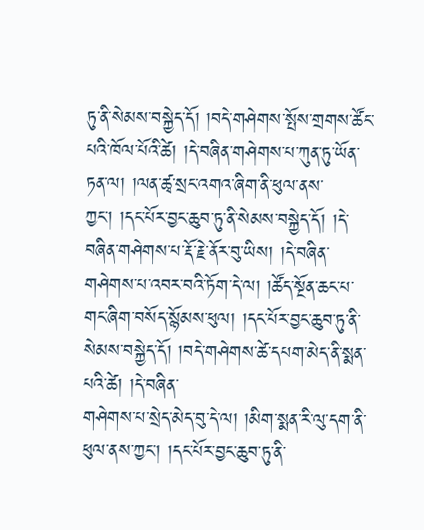ཏུ་ནི་སེམས་བསྐྱེད་དོ། །བདེ་གཤེགས་སྤོས་གྲགས་ཚོང་པའི་ཁོལ་པོའི་ཚེ། །དེ་བཞིན་གཤེགས་པ་ཀུན་ཏུ་ཡོན་ཏན་ལ། །ལན་ཚྭ་སྲང་འགའ་ཞིག་ནི་ཕུལ་ནས་ཀྱང་། །དང་པོར་བྱང་ཆུབ་ཏུ་ནི་སེམས་བསྐྱེད་དོ། །དེ་བཞིན་གཤེགས་པ་རྡོ་རྗེ་ནོར་བུ་ཡིས། །དེ་བཞིན་གཤེགས་པ་འབར་བའི་ཏོག་དེ་ལ། །ཚོད་སྔོན་ཆང་པ་གང་ཞིག་བསོད་སྙོམས་ཕུལ། །དང་པོར་བྱང་ཆུབ་ཏུ་ནི་སེམས་བསྐྱེད་དོ། །བདེ་གཤེགས་ཚེ་དཔག་མེད་ནི་སྨན་པའི་ཚེ། །དེ་བཞིན་
གཤེགས་པ་སྲེད་མེད་བུ་དེ་ལ། །མིག་སྨན་རི་ལུ་དག་ནི་ཕུལ་ནས་ཀྱང་། །དང་པོར་བྱང་ཆུབ་ཏུ་ནི་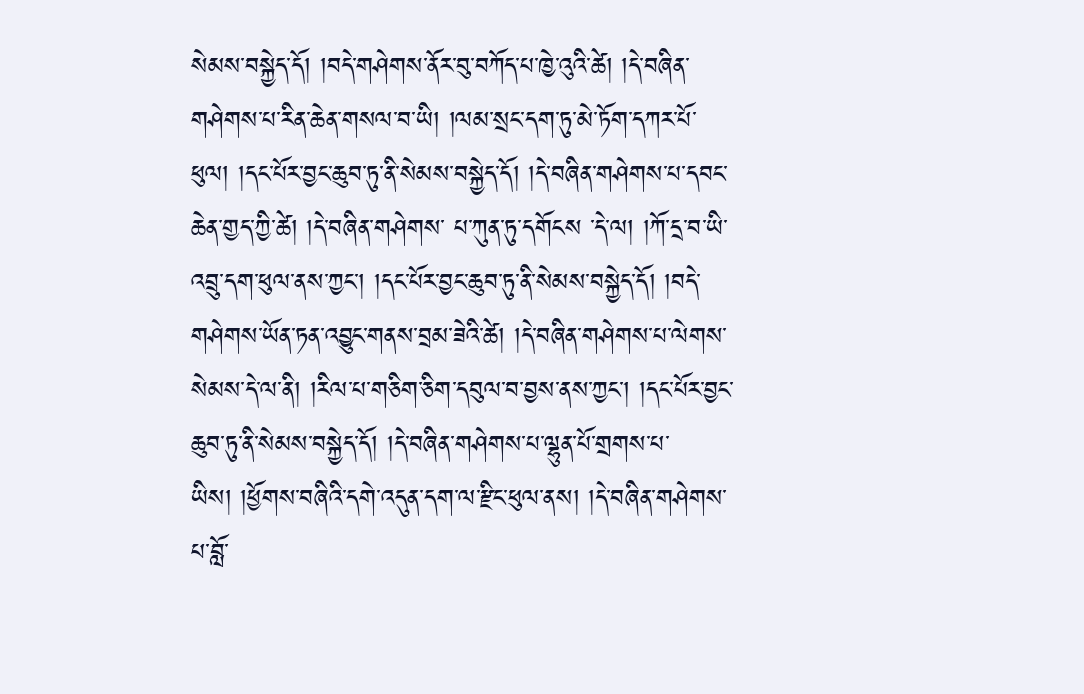སེམས་བསྐྱེད་དོ། །བདེ་གཤེགས་ནོར་བུ་བཀོད་པ་ཁྱེ་འུའི་ཚེ། །དེ་བཞིན་གཤེགས་པ་རིན་ཆེན་གསལ་བ་ཡི། །ལམ་སྲང་དག་ཏུ་མེ་ཏོག་དཀར་པོ་ཕུལ། །དང་པོར་བྱང་ཆུབ་ཏུ་ནི་སེམས་བསྐྱེད་དོ། །དེ་བཞིན་གཤེགས་པ་དབང་ཆེན་གྱད་ཀྱི་ཚེ། །དེ་བཞིན་གཤེགས་ པ་ཀུན་ཏུ་དགོངས ་དེ་ལ། །ཀོ་དྲ་བ་ཡི་འབྲུ་དག་ཕུལ་ནས་ཀྱང་། །དང་པོར་བྱང་ཆུབ་ཏུ་ནི་སེམས་བསྐྱེད་དོ། །བདེ་གཤེགས་ཡོན་ཏན་འབྱུང་གནས་བྲམ་ཟེའི་ཚེ། །དེ་བཞིན་གཤེགས་པ་ལེགས་སེམས་དེ་ལ་ནི། །རིལ་པ་གཅིག་ཅིག་དབུལ་བ་བྱས་ནས་ཀྱང་། །དང་པོར་བྱང་ཆུབ་ཏུ་ནི་སེམས་བསྐྱེད་དོ། །དེ་བཞིན་གཤེགས་པ་ལྷུན་པོ་གྲགས་པ་ཡིས། །ཕྱོགས་བཞིའི་དགེ་འདུན་དག་ལ་རྫིང་ཕུལ་ནས། །དེ་བཞིན་གཤེགས་པ་བློ་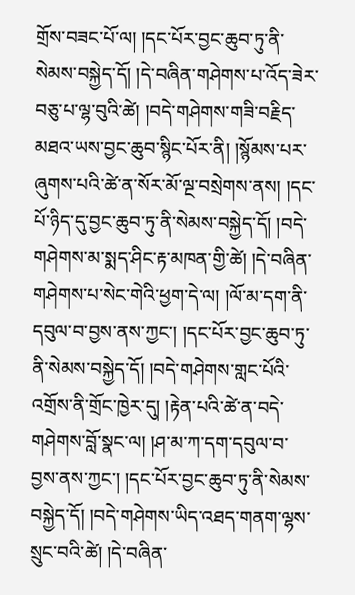གྲོས་བཟང་པོ་ལ། །དང་པོར་བྱང་ཆུབ་ཏུ་ནི་སེམས་བསྐྱེད་དོ། །དེ་བཞིན་གཤེགས་པ་འོད་ཟེར་བཅུ་པ་ལྷ་བུའི་ཚེ། །བདེ་གཤེགས་གཟི་བརྗིད་མཐའ་ཡས་བྱང་ཆུབ་སྙིང་པོར་ནི། །སྙོམས་པར་ཞུགས་པའི་ཚེ་ན་སོར་མོ་ལྔ་བསྲེགས་ནས། །དང་པོ་ཉིད་དུ་བྱང་ཆུབ་ཏུ་ནི་སེམས་བསྐྱེད་དོ། །བདེ་གཤེགས་མ་སྨད་ཤིང་རྟ་མཁན་གྱི་ཚེ། །དེ་བཞིན་གཤེགས་པ་སེང་གེའི་ཕྱག་དེ་ལ། །ལོ་མ་དག་ནི་དབུལ་བ་བྱས་ནས་ཀྱང་། །དང་པོར་བྱང་ཆུབ་ཏུ་ནི་སེམས་བསྐྱེད་དོ། །བདེ་གཤེགས་གླང་པོའི་འགྲོས་ནི་གྲོང་ཁྱེར་དུ། །རྟེན་པའི་ཚེ་ན་བདེ་གཤེགས་བློ་སྣང་ལ། །ཤ་མ་ཀ་དག་དབུལ་བ་བྱས་ནས་ཀྱང་། །དང་པོར་བྱང་ཆུབ་ཏུ་ནི་སེམས་བསྐྱེད་དོ། །བདེ་གཤེགས་ཡིད་འཐད་གནག་ལྷས་སྲུང་བའི་ཚེ། །དེ་བཞིན་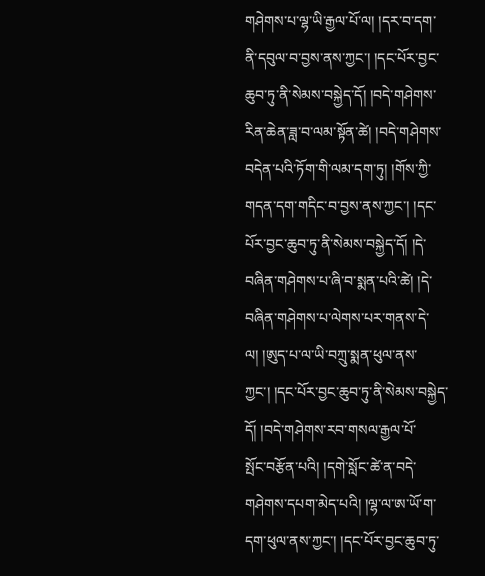གཤེགས་པ་ལྷ་ཡི་རྒྱལ་པོ་ལ། །དར་བ་དག་ནི་དབུལ་བ་བྱས་ནས་ཀྱང་། །དང་པོར་བྱང་ཆུབ་ཏུ་ནི་སེམས་བསྐྱེད་དོ། །བདེ་གཤེགས་རིན་ཆེན་ཟླ་བ་ལམ་སྟོན་ཚེ། །བདེ་གཤེགས་བདེན་པའི་ཏོག་གི་ལམ་དག་ཏུ། །གོས་ཀྱི་གདན་དག་གདིང་བ་བྱས་ནས་ཀྱང་། །དང་པོར་བྱང་ཆུབ་ཏུ་ནི་སེམས་བསྐྱེད་དོ། །དེ་བཞིན་གཤེགས་པ་ཞི་བ་སྨན་པའི་ཚེ། །དེ་བཞིན་གཤེགས་པ་ལེགས་པར་གནས་དེ་ལ། །ཨུད་པ་ལ་ཡི་བཀྲུ་སྨན་ཕུལ་ནས་ཀྱང་། །དང་པོར་བྱང་ཆུབ་ཏུ་ནི་སེམས་བསྐྱེད་དོ། །བདེ་གཤེགས་རབ་གསལ་རྒྱལ་པོ་
སྤོང་བརྩོན་པའི། །དགེ་སློང་ཚེ་ན་བདེ་གཤེགས་དཔག་མེད་པའི། །ལྷ་ལ་ཨ་ཡོ་ག་དག་ཕུལ་ནས་ཀྱང་། །དང་པོར་བྱང་ཆུབ་ཏུ་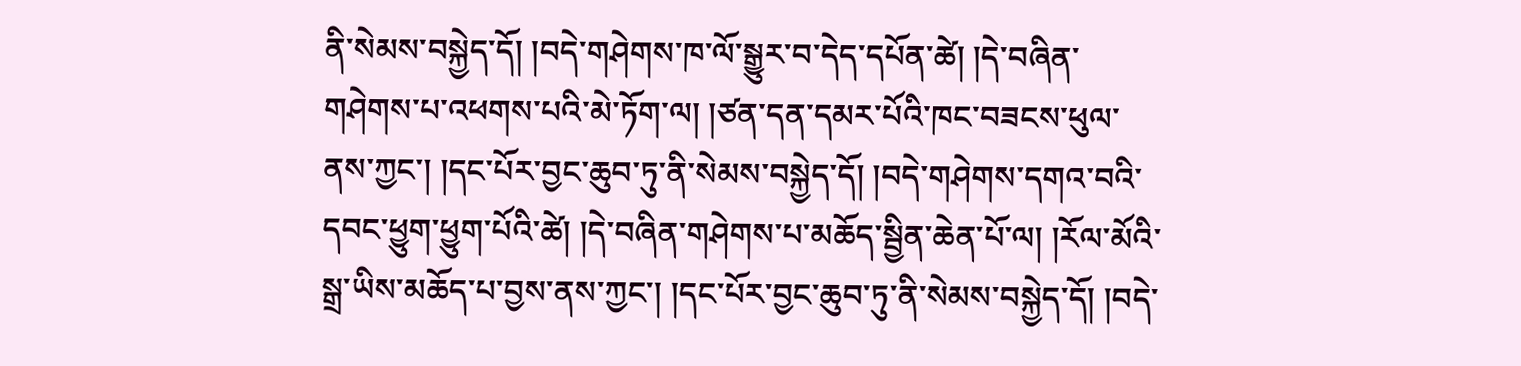ནི་སེམས་བསྐྱེད་དོ། །བདེ་གཤེགས་ཁ་ལོ་སྒྱུར་བ་དེད་དཔོན་ཚེ། །དེ་བཞིན་གཤེགས་པ་འཕགས་པའི་མེ་ཏོག་ལ། །ཙན་དན་དམར་པོའི་ཁང་བཟངས་ཕུལ་ནས་ཀྱང་། །དང་པོར་བྱང་ཆུབ་ཏུ་ནི་སེམས་བསྐྱེད་དོ། །བདེ་གཤེགས་དགའ་བའི་དབང་ཕྱུག་ཕྱུག་པོའི་ཚེ། །དེ་བཞིན་གཤེགས་པ་མཆོད་སྦྱིན་ཆེན་པོ་ལ། །རོལ་མོའི་སྒྲ་ཡིས་མཆོད་པ་བྱས་ནས་ཀྱང་། །དང་པོར་བྱང་ཆུབ་ཏུ་ནི་སེམས་བསྐྱེད་དོ། །བདེ་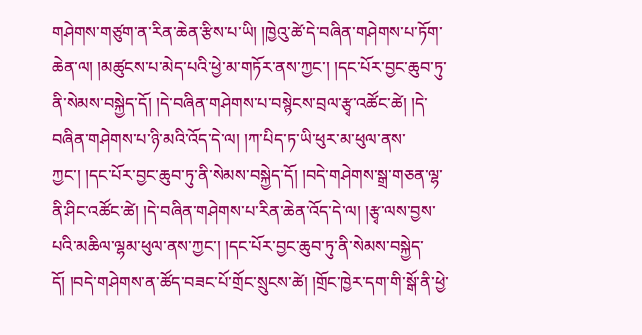གཤེགས་གཙུག་ན་རིན་ཆེན་རྩིས་པ་ཡི། །ཁྱེའུ་ཚེ་དེ་བཞིན་གཤེགས་པ་ཏོག་ཆེན་ལ། །མཚུངས་པ་མེད་པའི་ཕྱེ་མ་གཏོར་ནས་ཀྱང་། །དང་པོར་བྱང་ཆུབ་ཏུ་ནི་སེམས་བསྐྱེད་དོ། །དེ་བཞིན་གཤེགས་པ་བསྙེངས་བྲལ་རྩྭ་འཚོང་ཚེ། །དེ་བཞིན་གཤེགས་པ་ཉི་མའི་འོད་དེ་ལ། །ཀ་པིད་ཏ་ཡི་ཕུར་མ་ཕུལ་ནས་ཀྱང་། །དང་པོར་བྱང་ཆུབ་ཏུ་ནི་སེམས་བསྐྱེད་དོ། །བདེ་གཤེགས་སྒྲ་གཅན་ལྷ་ནི་ཤིང་འཚོང་ཚེ། །དེ་བཞིན་གཤེགས་པ་རིན་ཆེན་འོད་དེ་ལ། །རྩྭ་ལས་བྱས་པའི་མཆིལ་ལྷམ་ཕུལ་ནས་ཀྱང་། །དང་པོར་བྱང་ཆུབ་ཏུ་ནི་སེམས་བསྐྱེད་དོ། །བདེ་གཤེགས་ན་ཚོད་བཟང་པོ་གྲོང་སྲུངས་ཚེ། །གྲོང་ཁྱེར་དག་གི་སྒོ་ནི་ཕྱེ་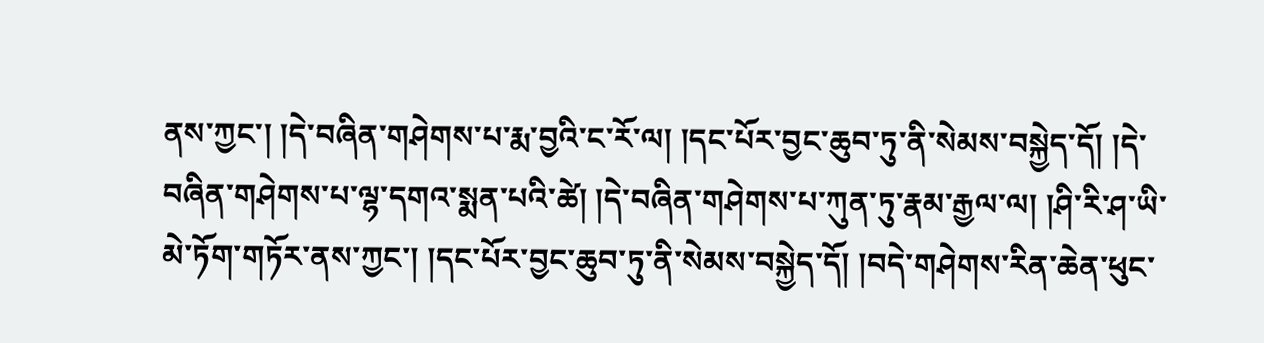ནས་ཀྱང་། །དེ་བཞིན་གཤེགས་པ་རྨ་བྱའི་ང་རོ་ལ། །དང་པོར་བྱང་ཆུབ་ཏུ་ནི་སེམས་བསྐྱེད་དོ། །དེ་བཞིན་གཤེགས་པ་ལྷ་དགའ་སྨན་པའི་ཚེ། །དེ་བཞིན་གཤེགས་པ་ཀུན་ཏུ་རྣམ་རྒྱལ་ལ། །ཤི་རི་ཤ་ཡི་མེ་ཏོག་གཏོར་ནས་ཀྱང་། །དང་པོར་བྱང་ཆུབ་ཏུ་ནི་སེམས་བསྐྱེད་དོ། །བདེ་གཤེགས་རིན་ཆེན་ཕུང་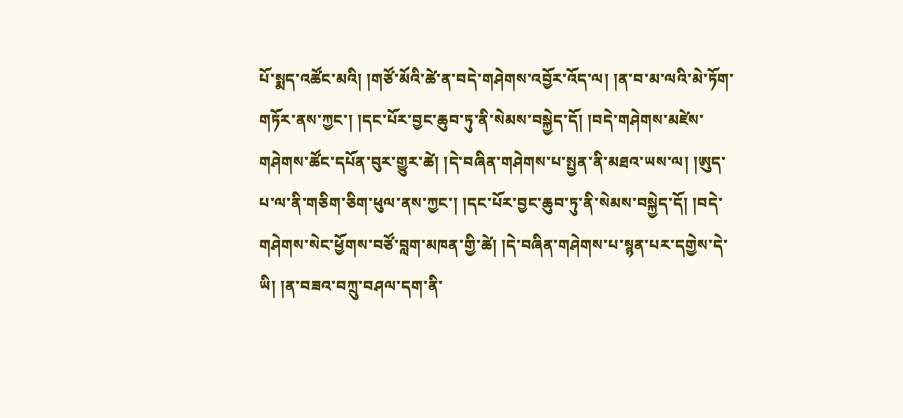པོ་སྨད་འཚོང་མའི། །གཙོ་མོའི་ཚེ་ན་བདེ་གཤེགས་འབྱོར་འོད་ལ། །ན་བ་མ་ལའི་མེ་ཏོག་གཏོར་ནས་ཀྱང་། །དང་པོར་བྱང་ཆུབ་ཏུ་ནི་སེམས་བསྐྱེད་དོ། །བདེ་གཤེགས་མཛེས་གཤེགས་ཚོང་དཔོན་བུར་གྱུར་ཚེ། །དེ་བཞིན་གཤེགས་པ་སྤྱན་ནི་མཐའ་ཡས་ལ། །ཨུད་པ་ལ་ནི་གཅིག་ཅིག་ཕུལ་ནས་ཀྱང་། །དང་པོར་བྱང་ཆུབ་ཏུ་ནི་སེམས་བསྐྱེད་དོ། །བདེ་གཤེགས་སེང་ཕྱོགས་བཙོ་བླག་མཁན་གྱི་ཚེ། །དེ་བཞིན་གཤེགས་པ་སྙན་པར་དགྱེས་དེ་ཡི། །ན་བཟའ་བཀྲུ་བཤལ་དག་ནི་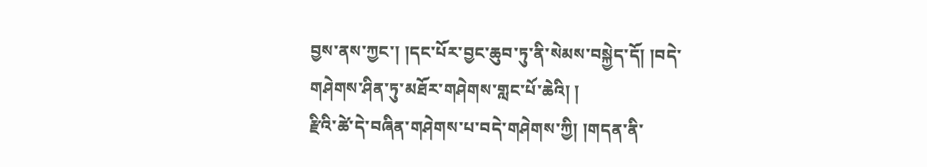བྱས་ནས་ཀྱང་། །དང་པོར་བྱང་ཆུབ་ཏུ་ནི་སེམས་བསྐྱེད་དོ། །བདེ་གཤེགས་ཤིན་ཏུ་མཐོར་གཤེགས་གླང་པོ་ཆེའི། །
རྫིའི་ཚེ་དེ་བཞིན་གཤེགས་པ་བདེ་གཤེགས་ཀྱི། །གདན་ནི་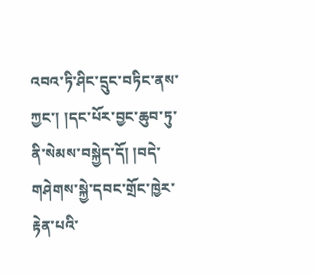འབའ་ཏི་ཤིང་དྲུང་བཏིང་ནས་ཀྱང་། །དང་པོར་བྱང་ཆུབ་ཏུ་ནི་སེམས་བསྐྱེད་དོ། །བདེ་གཤེགས་སྐྱེ་དབང་གྲོང་ཁྱེར་རྟེན་པའི་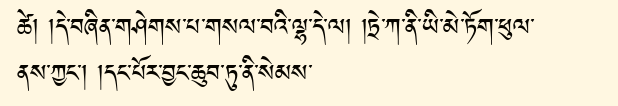ཚེ། །དེ་བཞིན་གཤེགས་པ་གསལ་བའི་ལྷ་དེ་ལ། །ཏྲེ་ཀ་ནི་ཡི་མེ་ཏོག་ཕུལ་ནས་ཀྱང་། །དང་པོར་བྱང་ཆུབ་ཏུ་ནི་སེམས་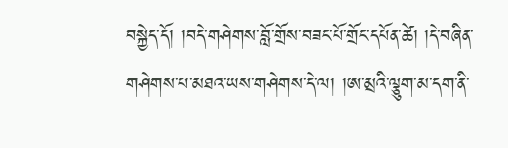བསྐྱེད་དོ། །བདེ་གཤེགས་བློ་གྲོས་བཟང་པོ་གྲོང་དཔོན་ཚེ། །དེ་བཞིན་གཤེགས་པ་མཐའ་ཡས་གཤེགས་དེ་ལ། །ཨ་མྲའི་ལྕུག་མ་དག་ནི་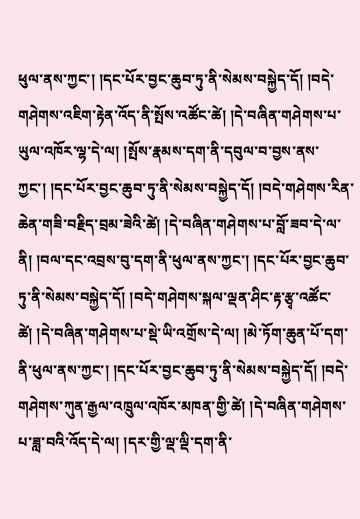ཕུལ་ནས་ཀྱང་། །དང་པོར་བྱང་ཆུབ་ཏུ་ནི་སེམས་བསྐྱེད་དོ། །བདེ་གཤེགས་འཇིག་རྟེན་འོད་ནི་སྤོས་འཚོང་ཚེ། །དེ་བཞིན་གཤེགས་པ་ཡུལ་འཁོར་ལྷ་དེ་ལ། །སྤོས་རྣམས་དག་ནི་དབུལ་བ་བྱས་ནས་ཀྱང་། །དང་པོར་བྱང་ཆུབ་ཏུ་ནི་སེམས་བསྐྱེད་དོ། །བདེ་གཤེགས་རིན་ཆེན་གཟི་བརྗིད་བྲམ་ཟེའི་ཚེ། །དེ་བཞིན་གཤེགས་པ་བློ་ཟབ་དེ་ལ་ནི། །བལ་དང་འབྲས་བུ་དག་ནི་ཕུལ་ནས་ཀྱང་། །དང་པོར་བྱང་ཆུབ་ཏུ་ནི་སེམས་བསྐྱེད་དོ། །བདེ་གཤེགས་སྐལ་ལྡན་ཤིང་རྟ་རྩྭ་འཚོང་ཚེ། །དེ་བཞིན་གཤེགས་པ་སྡེ་ཡི་འགྲོས་དེ་ལ། །མེ་ཏོག་ཆུན་པོ་དག་ནི་ཕུལ་ནས་ཀྱང་། །དང་པོར་བྱང་ཆུབ་ཏུ་ནི་སེམས་བསྐྱེད་དོ། །བདེ་གཤེགས་ཀུན་རྒྱལ་འཁྲུལ་འཁོར་མཁན་གྱི་ཚེ། །དེ་བཞིན་གཤེགས་པ་ཟླ་བའི་འོད་དེ་ལ། །དར་གྱི་ལྡ་ལྡི་དག་ནི་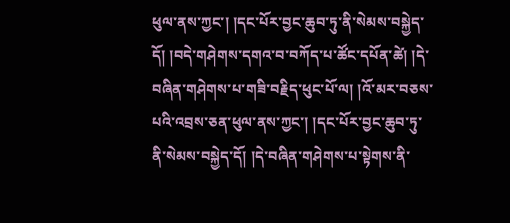ཕུལ་ནས་ཀྱང་། །དང་པོར་བྱང་ཆུབ་ཏུ་ནི་སེམས་བསྐྱེད་དོ། །བདེ་གཤེགས་དགའ་བ་བཀོད་པ་ཚོང་དཔོན་ཚེ། །དེ་བཞིན་གཤེགས་པ་གཟི་བརྗིད་ཕུང་པོ་ལ། །འོ་མར་བཅས་པའི་འབྲས་ཅན་ཕུལ་ནས་ཀྱང་། །དང་པོར་བྱང་ཆུབ་ཏུ་ནི་སེམས་བསྐྱེད་དོ། །དེ་བཞིན་གཤེགས་པ་སྟེགས་ནི་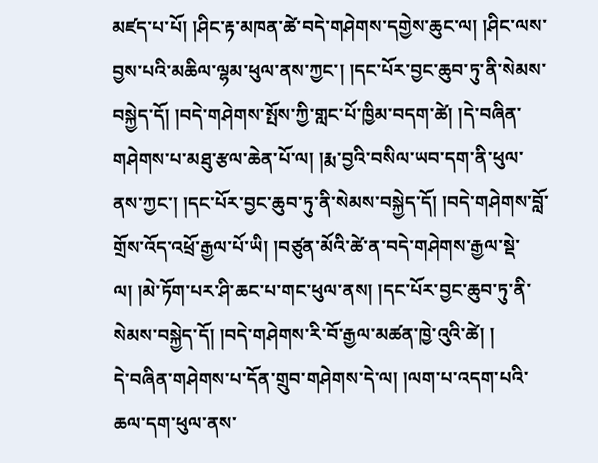མཛད་པ་པོ། །ཤིང་རྟ་མཁན་ཚེ་བདེ་གཤེགས་དགྱེས་ཆུང་ལ། །ཤིང་ལས་བྱས་པའི་མཆིལ་ལྷམ་ཕུལ་ནས་ཀྱང་། །དང་པོར་བྱང་ཆུབ་ཏུ་ནི་སེམས་བསྐྱེད་དོ། །བདེ་གཤེགས་སྤོས་ཀྱི་གླང་པོ་ཁྱིམ་བདག་ཚེ། །དེ་བཞིན་གཤེགས་པ་མཐུ་རྩལ་ཆེན་པོ་ལ། །རྨ་བྱའི་བསིལ་ཡབ་དག་ནི་ཕུལ་ནས་ཀྱང་། །དང་པོར་བྱང་ཆུབ་ཏུ་ནི་སེམས་བསྐྱེད་དོ། །བདེ་གཤེགས་བློ་གྲོས་འོད་འཕྲོ་རྒྱལ་པོ་ཡི། །བཙུན་མོའི་ཚེ་ན་བདེ་གཤེགས་རྒྱལ་སྡེ་ལ། །མེ་ཏོག་པར་ཤི་ཆང་པ་གང་ཕུལ་ནས། །དང་པོར་བྱང་ཆུབ་ཏུ་ནི་སེམས་བསྐྱེད་དོ། །བདེ་གཤེགས་རི་བོ་རྒྱལ་མཚན་ཁྱེ་འུའི་ཚེ། །
དེ་བཞིན་གཤེགས་པ་དོན་གྲུབ་གཤེགས་དེ་ལ། །ལག་པ་འདག་པའི་ཆལ་དག་ཕུལ་ནས་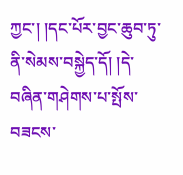ཀྱང་། །དང་པོར་བྱང་ཆུབ་ཏུ་ནི་སེམས་བསྐྱེད་དོ། །དེ་བཞིན་གཤེགས་པ་སྤོས་བཟངས་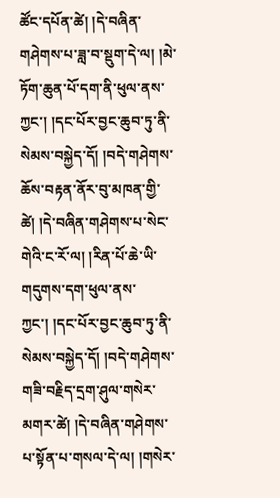ཚོང་དཔོན་ཚེ། །དེ་བཞིན་གཤེགས་པ་ཟླ་བ་སྡུག་དེ་ལ། །མེ་ཏོག་ཆུན་པོ་དག་ནི་ཕུལ་ནས་ཀྱང་། །དང་པོར་བྱང་ཆུབ་ཏུ་ནི་སེམས་བསྐྱེད་དོ། །བདེ་གཤེགས་ཆོས་བརྟན་ནོར་བུ་མཁན་གྱི་ཚེ། །དེ་བཞིན་གཤེགས་པ་སེང་གེའི་ང་རོ་ལ། །རིན་པོ་ཆེ་ཡི་གདུགས་དག་ཕུལ་ནས་ཀྱང་། །དང་པོར་བྱང་ཆུབ་ཏུ་ནི་སེམས་བསྐྱེད་དོ། །བདེ་གཤེགས་གཟི་བརྗིད་དྲག་ཤུལ་གསེར་མགར་ཚེ། །དེ་བཞིན་གཤེགས་པ་སྟོན་པ་གསལ་དེ་ལ། །གསེར་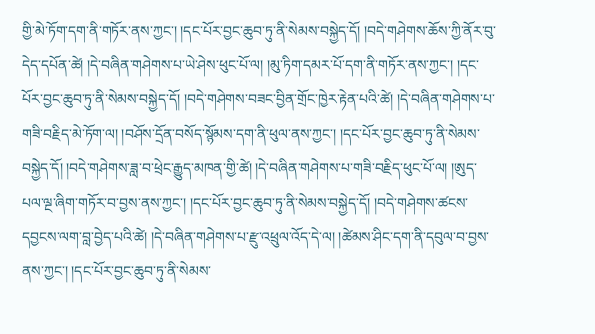གྱི་མེ་ཏོག་དག་ནི་གཏོར་ནས་ཀྱང་། །དང་པོར་བྱང་ཆུབ་ཏུ་ནི་སེམས་བསྐྱེད་དོ། །བདེ་གཤེགས་ཆོས་ཀྱི་ནོར་བུ་དེད་དཔོན་ཚེ། །དེ་བཞིན་གཤེགས་པ་ཡེ་ཤེས་ཕུང་པོ་ལ། །མུ་ཏིག་དམར་པོ་དག་ནི་གཏོར་ནས་ཀྱང་། །དང་པོར་བྱང་ཆུབ་ཏུ་ནི་སེམས་བསྐྱེད་དོ། །བདེ་གཤེགས་བཟང་བྱིན་གྲོང་ཁྱེར་རྟེན་པའི་ཚེ། །དེ་བཞིན་གཤེགས་པ་གཟི་བརྗིད་མེ་ཏོག་ལ། །བཤོས་དྲོན་བསོད་སྙོམས་དག་ནི་ཕུལ་ནས་ཀྱང་། །དང་པོར་བྱང་ཆུབ་ཏུ་ནི་སེམས་བསྐྱེད་དོ། །བདེ་གཤེགས་ཟླ་བ་ཕྲེང་རྒྱུད་མཁན་གྱི་ཚེ། །དེ་བཞིན་གཤེགས་པ་གཟི་བརྗིད་ཕུང་པོ་ལ། །ཨུད་པལ་ལྔ་ཞིག་གཏོར་བ་བྱས་ནས་ཀྱང་། །དང་པོར་བྱང་ཆུབ་ཏུ་ནི་སེམས་བསྐྱེད་དོ། །བདེ་གཤེགས་ཚངས་དབྱངས་ལག་བླ་བྱེད་པའི་ཚེ། །དེ་བཞིན་གཤེགས་པ་རྫུ་འཕྲུལ་འོད་དེ་ལ། །ཚེམས་ཤིང་དག་ནི་དབུལ་བ་བྱས་ནས་ཀྱང་། །དང་པོར་བྱང་ཆུབ་ཏུ་ནི་སེམས་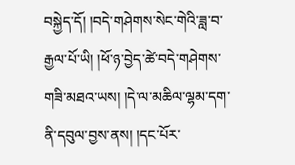བསྐྱེད་དོ། །བདེ་གཤེགས་སེང་གེའི་ཟླ་བ་རྒྱལ་པོ་ཡི། །ཕོ་ཉ་བྱེད་ཚེ་བདེ་གཤེགས་གཟི་མཐའ་ཡས། །དེ་ལ་མཆིལ་ལྷམ་དག་ནི་དབུལ་བྱས་ནས། །དང་པོར་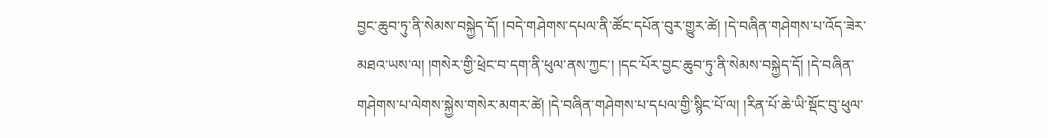བྱང་ཆུབ་ཏུ་ནི་སེམས་བསྐྱེད་དོ། །བདེ་གཤེགས་དཔལ་ནི་ཚོང་དཔོན་བུར་གྱུར་ཚེ། །དེ་བཞིན་གཤེགས་པ་འོད་ཟེར་མཐའ་ཡས་ལ། །གསེར་གྱི་ཕྲེང་བ་དག་ནི་ཕུལ་ནས་ཀྱང་། །དང་པོར་བྱང་ཆུབ་ཏུ་ནི་སེམས་བསྐྱེད་དོ། །དེ་བཞིན་གཤེགས་པ་ལེགས་སྐྱེས་གསེར་མགར་ཚེ། །དེ་བཞིན་གཤེགས་པ་དཔལ་གྱི་སྙིང་པོ་ལ། །རིན་པོ་ཆེ་ཡི་སྡོང་བུ་ཕུལ་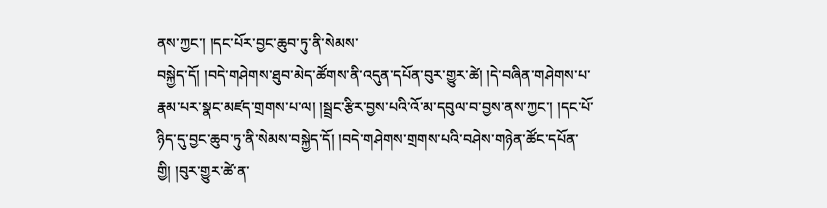ནས་ཀྱང་། །དང་པོར་བྱང་ཆུབ་ཏུ་ནི་སེམས་
བསྐྱེད་དོ། །བདེ་གཤེགས་ཐུབ་མེད་ཚོགས་ནི་འདུན་དཔོན་བུར་གྱུར་ཚེ། །དེ་བཞིན་གཤེགས་པ་རྣམ་པར་སྣང་མཛད་གྲགས་པ་ལ། །སྦྲང་རྩིར་བྱས་པའི་འོ་མ་དབུལ་བ་བྱས་ནས་ཀྱང་། །དང་པོ་ཉིད་དུ་བྱང་ཆུབ་ཏུ་ནི་སེམས་བསྐྱེད་དོ། །བདེ་གཤེགས་གྲགས་པའི་བཤེས་གཉེན་ཚོང་དཔོན་གྱི། །བུར་གྱུར་ཚེ་ན་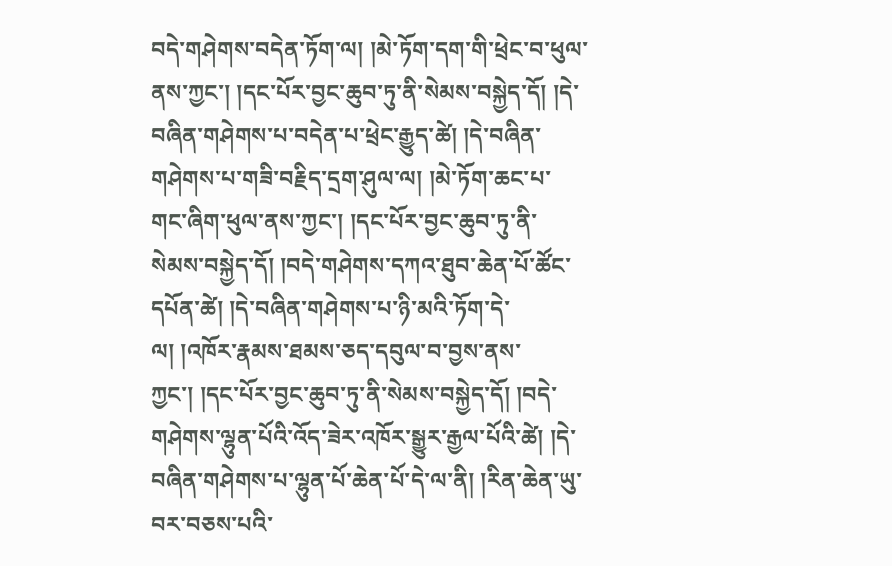བདེ་གཤེགས་བདེན་ཏོག་ལ། །མེ་ཏོག་དག་གི་ཕྲེང་བ་ཕུལ་ནས་ཀྱང་། །དང་པོར་བྱང་ཆུབ་ཏུ་ནི་སེམས་བསྐྱེད་དོ། །དེ་བཞིན་གཤེགས་པ་བདེན་པ་ཕྲེང་རྒྱུད་ཚེ། །དེ་བཞིན་གཤེགས་པ་གཟི་བརྗིད་དྲག་ཤུལ་ལ། །མེ་ཏོག་ཆང་པ་གང་ཞིག་ཕུལ་ནས་ཀྱང་། །དང་པོར་བྱང་ཆུབ་ཏུ་ནི་སེམས་བསྐྱེད་དོ། །བདེ་གཤེགས་དཀའ་ཐུབ་ཆེན་པོ་ཚོང་དཔོན་ཚེ། །དེ་བཞིན་གཤེགས་པ་ཉི་མའི་ཏོག་དེ་ལ། །འཁོར་རྣམས་ཐམས་ཅད་དབུལ་བ་བྱས་ནས་ཀྱང་། །དང་པོར་བྱང་ཆུབ་ཏུ་ནི་སེམས་བསྐྱེད་དོ། །བདེ་གཤེགས་ལྷུན་པོའི་འོད་ཟེར་འཁོར་སྒྱུར་རྒྱལ་པོའི་ཚེ། །དེ་བཞིན་གཤེགས་པ་ལྷུན་པོ་ཆེན་པོ་དེ་ལ་ནི། །རིན་ཆེན་ཡུ་བར་བཅས་པའི་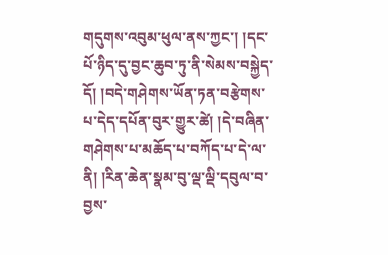གདུགས་འབུམ་ཕུལ་ནས་ཀྱང་། །དང་པོ་ཉིད་དུ་བྱང་ཆུབ་ཏུ་ནི་སེམས་བསྐྱེད་དོ། །བདེ་གཤེགས་ཡོན་ཏན་བརྩེགས་པ་དེད་དཔོན་བུར་གྱུར་ཚེ། །དེ་བཞིན་གཤེགས་པ་མཆོད་པ་བཀོད་པ་དེ་ལ་ནི། །རིན་ཆེན་སྣམ་བུ་ལྡ་ལྡི་དབུལ་བ་བྱས་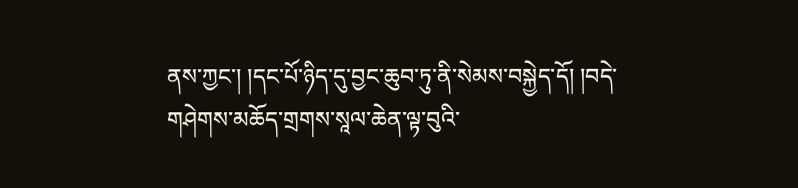ནས་ཀྱང་། །དང་པོ་ཉིད་དུ་བྱང་ཆུབ་ཏུ་ནི་སེམས་བསྐྱེད་དོ། །བདེ་གཤེགས་མཆོད་གྲགས་སཱལ་ཆེན་ལྟ་བུའི་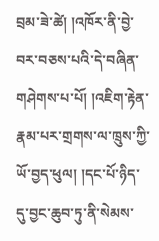བྲམ་ཟེ་ཚེ། །འཁོར་ནི་བྱེ་བར་བཅས་པའི་དེ་བཞིན་གཤེགས་པ་པོ། །འཇིག་རྟེན་རྣམ་པར་གྲགས་ལ་ཁྲུས་ཀྱི་ཡོ་བྱད་ཕུལ། །དང་པོ་ཉིད་དུ་བྱང་ཆུབ་ཏུ་ནི་སེམས་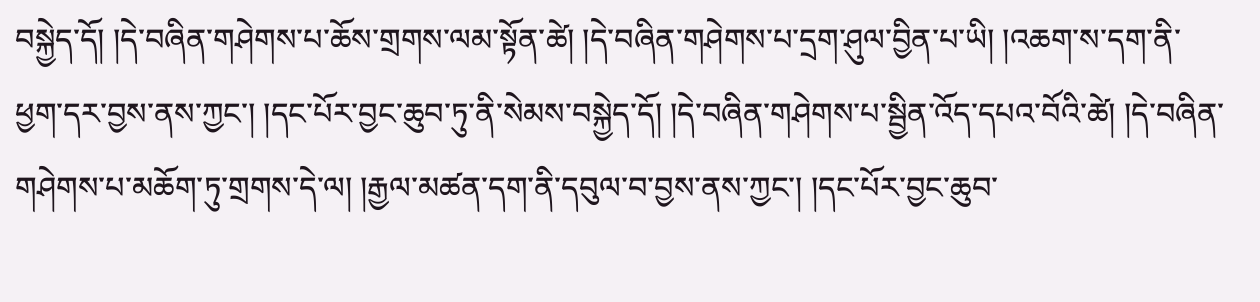བསྐྱེད་དོ། །དེ་བཞིན་གཤེགས་པ་ཆོས་གྲགས་ལམ་སྟོན་ཚེ། །དེ་བཞིན་གཤེགས་པ་དྲག་ཤུལ་བྱིན་པ་ཡི། །འཆག་ས་དག་ནི་ཕྱག་དར་བྱས་ནས་ཀྱང་། །དང་པོར་བྱང་ཆུབ་ཏུ་ནི་སེམས་བསྐྱེད་དོ། །དེ་བཞིན་གཤེགས་པ་སྦྱིན་འོད་དཔའ་བོའི་ཚེ། །དེ་བཞིན་གཤེགས་པ་མཆོག་ཏུ་གྲགས་དེ་ལ། །རྒྱལ་མཚན་དག་ནི་དབུལ་བ་བྱས་ནས་ཀྱང་། །དང་པོར་བྱང་ཆུབ་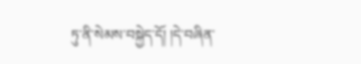ཏུ་ནི་སེམས་བསྐྱེད་དོ། །དེ་བཞིན་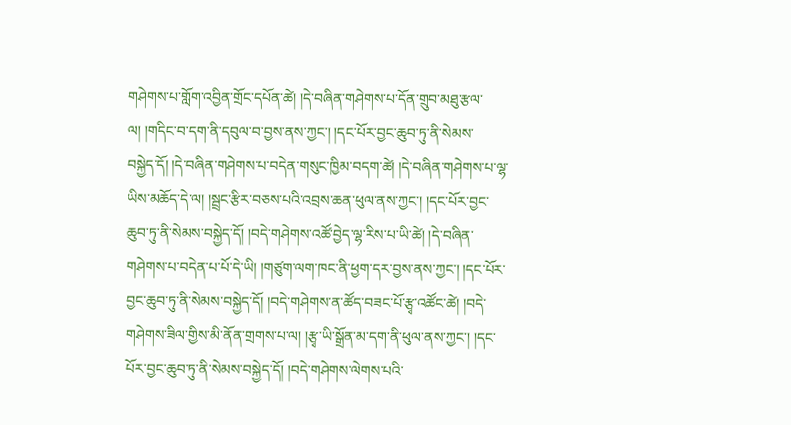གཤེགས་པ་གློག་འབྱིན་གྲོང་དཔོན་ཚེ། །དེ་བཞིན་གཤེགས་པ་དོན་གྲུབ་མཐུ་རྩལ་ལ། །གདིང་བ་དག་ནི་དབུལ་བ་བྱས་ནས་ཀྱང་། །དང་པོར་བྱང་ཆུབ་ཏུ་ནི་སེམས་
བསྐྱེད་དོ། །དེ་བཞིན་གཤེགས་པ་བདེན་གསུང་ཁྱིམ་བདག་ཚེ། །དེ་བཞིན་གཤེགས་པ་ལྷ་ཡིས་མཆོད་དེ་ལ། །སྦྲང་རྩིར་བཅས་པའི་འབྲས་ཆན་ཕུལ་ནས་ཀྱང་། །དང་པོར་བྱང་ཆུབ་ཏུ་ནི་སེམས་བསྐྱེད་དོ། །བདེ་གཤེགས་འཚོ་བྱེད་ལྷ་རིས་པ་ཡི་ཚེ། །དེ་བཞིན་གཤེགས་པ་བདེན་པ་པོ་དེ་ཡི། །གཙུག་ལག་ཁང་ནི་ཕྱག་དར་བྱས་ནས་ཀྱང་། །དང་པོར་བྱང་ཆུབ་ཏུ་ནི་སེམས་བསྐྱེད་དོ། །བདེ་གཤེགས་ན་ཚོད་བཟང་པོ་རྩྭ་འཚོང་ཚེ། །བདེ་གཤེགས་ཟིལ་གྱིས་མི་ནོན་གྲགས་པ་ལ། །རྩྭ་ཡི་སྒྲོན་མ་དག་ནི་ཕུལ་ནས་ཀྱང་། །དང་པོར་བྱང་ཆུབ་ཏུ་ནི་སེམས་བསྐྱེད་དོ། །བདེ་གཤེགས་ལེགས་པའི་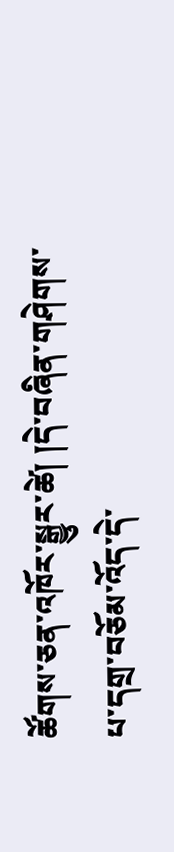ཚོགས་ཅན་འཁོར་སྒྱུར་ཚེ། །དེ་བཞིན་གཤེགས་པ་དགྲ་བཅོམ་འོད་དེ་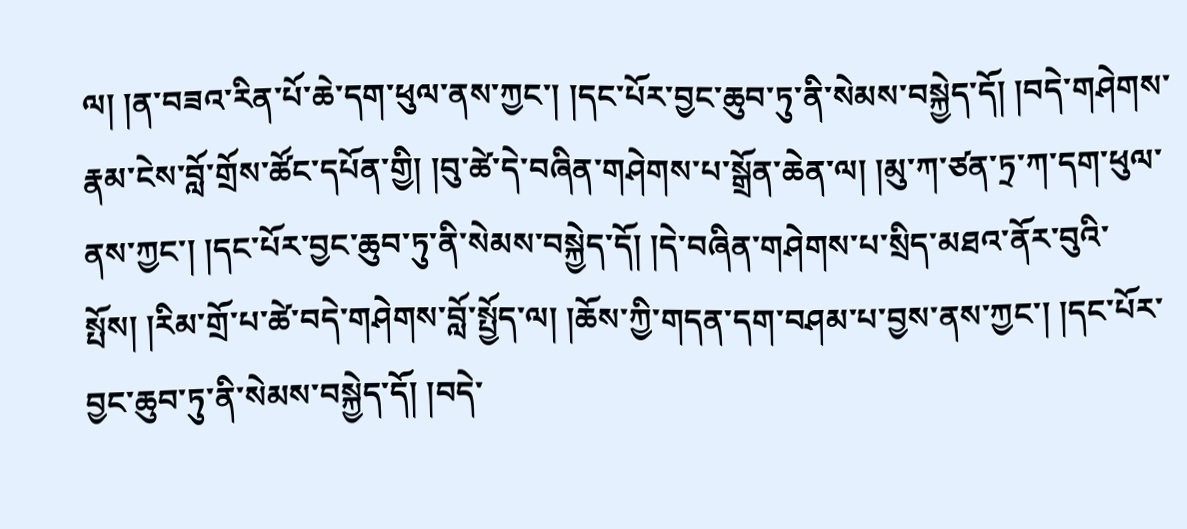ལ། །ན་བཟའ་རིན་པོ་ཆེ་དག་ཕུལ་ནས་ཀྱང་། །དང་པོར་བྱང་ཆུབ་ཏུ་ནི་སེམས་བསྐྱེད་དོ། །བདེ་གཤེགས་རྣམ་ངེས་བློ་གྲོས་ཚོང་དཔོན་གྱི། །བུ་ཚེ་དེ་བཞིན་གཤེགས་པ་སྒྲོན་ཆེན་ལ། །མུ་ཀ་ཙན་ཏྲ་ཀ་དག་ཕུལ་ནས་ཀྱང་། །དང་པོར་བྱང་ཆུབ་ཏུ་ནི་སེམས་བསྐྱེད་དོ། །དེ་བཞིན་གཤེགས་པ་སྲིད་མཐའ་ནོར་བུའི་སྤོས། །རིམ་གྲོ་པ་ཚེ་བདེ་གཤེགས་བློ་སྤྱོད་ལ། །ཆོས་ཀྱི་གདན་དག་བཤམ་པ་བྱས་ནས་ཀྱང་། །དང་པོར་བྱང་ཆུབ་ཏུ་ནི་སེམས་བསྐྱེད་དོ། །བདེ་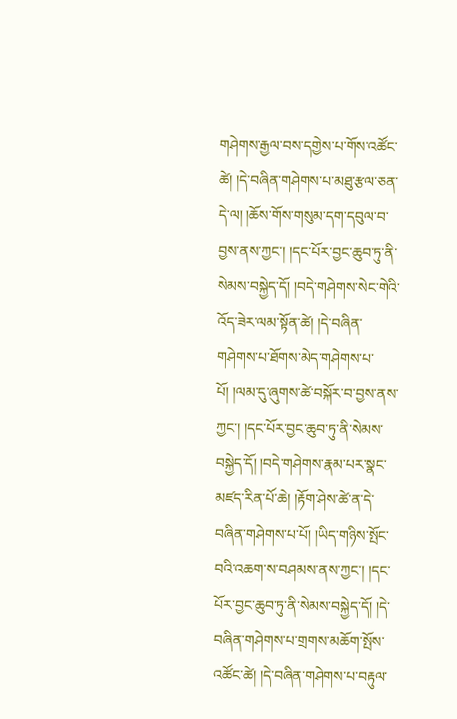གཤེགས་རྒྱལ་བས་དགྱེས་པ་གོས་འཚོང་ཚེ། །དེ་བཞིན་གཤེགས་པ་མཐུ་རྩལ་ཅན་དེ་ལ། །ཆོས་གོས་གསུམ་དག་དབུལ་བ་བྱས་ནས་ཀྱང་། །དང་པོར་བྱང་ཆུབ་ཏུ་ནི་སེམས་བསྐྱེད་དོ། །བདེ་གཤེགས་སེང་གེའི་འོད་ཟེར་ལམ་སྟོན་ཚེ། །དེ་བཞིན་གཤེགས་པ་ཐོགས་མེད་གཤེགས་པ་པོ། །ལམ་དུ་ཞུགས་ཚེ་བསྐོར་བ་བྱས་ནས་ཀྱང་། །དང་པོར་བྱང་ཆུབ་ཏུ་ནི་སེམས་བསྐྱེད་དོ། །བདེ་གཤེགས་རྣམ་པར་སྣང་མཛད་རིན་པོ་ཆེ། །རྟོག་ཤེས་ཚེ་ན་དེ་བཞིན་གཤེགས་པ་པོ། །ཡིད་གཉིས་སྤོང་བའི་འཆག་ས་བཤམས་ནས་ཀྱང་། །དང་པོར་བྱང་ཆུབ་ཏུ་ནི་སེམས་བསྐྱེད་དོ། །དེ་བཞིན་གཤེགས་པ་གྲགས་མཆོག་སྤོས་འཚོང་ཚེ། །དེ་བཞིན་གཤེགས་པ་བརྟུལ་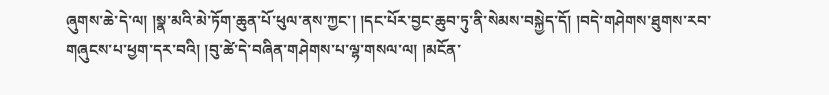ཞུགས་ཆེ་དེ་ལ། །སྣ་མའི་མེ་ཏོག་ཆུན་པོ་ཕུལ་ནས་ཀྱང་། །དང་པོར་བྱང་ཆུབ་ཏུ་ནི་སེམས་བསྐྱེད་དོ། །བདེ་གཤེགས་ཐུགས་རབ་གཞུངས་པ་ཕྱག་དར་བའི། །བུ་ཚེ་དེ་བཞིན་གཤེགས་པ་ལྷ་གསལ་ལ། །མངོན་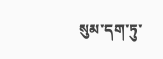སུམ་དག་ཏུ་